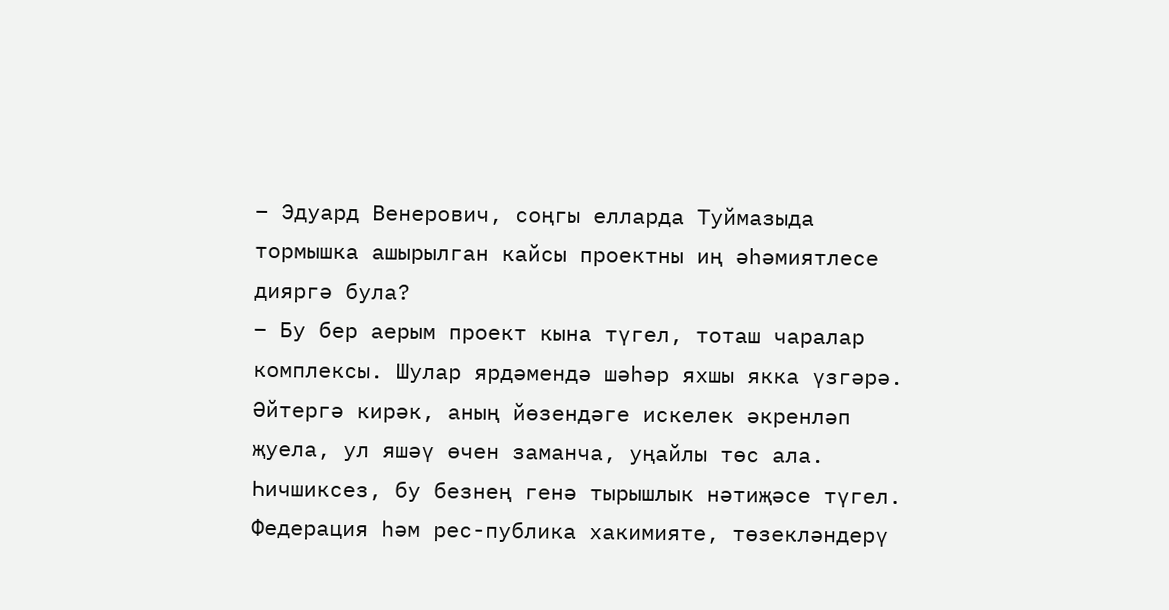– Эдуард Венерович, соңгы елларда Туймазыда тормышка ашырылган кайсы проектны иң әһәмиятлесе дияргә була?
– Бу бер аерым проект кына түгел, тоташ чаралар комплексы. Шулар ярдәмендә шәһәр яхшы якка үзгәрә. Әйтергә кирәк, аның йөзендәге искелек әкренләп җуела, ул яшәү өчен заманча, уңайлы төс ала. Һичшиксез, бу безнең генә тырышлык нәтиҗәсе түгел. Федерация һәм рес-публика хакимияте, төзекләндерү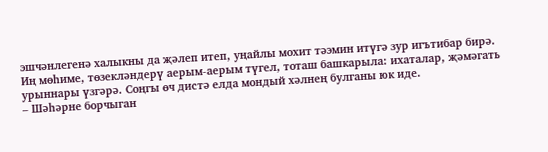эшчәнлегенә халыкны да җәлеп итеп, уңайлы мохит тәэмин итүгә зур игътибар бирә.
Иң мөһиме, төзекләндерү аерым-аерым түгел, тоташ башкарыла: ихаталар, җәмәгать урыннары үзгәрә. Соңгы өч дистә елда мондый хәлнең булганы юк иде.
– Шәһәрне борчыган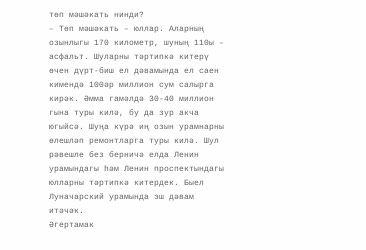төп мәшәкать нинди?
– Төп мәшәкать – юллар. Аларның озынлыгы 170 километр, шуның 110ы – асфальт. Шуларны тәртипкә китерү өчен дүрт-биш ел дәвамында ел саен кимендә 100әр миллион сум салырга кирәк. Әмма гамәлдә 30-40 миллион гына туры килә, бу да зур акча югыйсә. Шуңа күрә иң озын урамнарны өлешләп ремонтларга туры килә. Шул рәвешле без берничә елда Ленин урамындагы һәм Ленин проспектындагы юлларны тәртипкә китердек. Быел Луначарский урамында эш дәвам итәчәк.
Әгертамак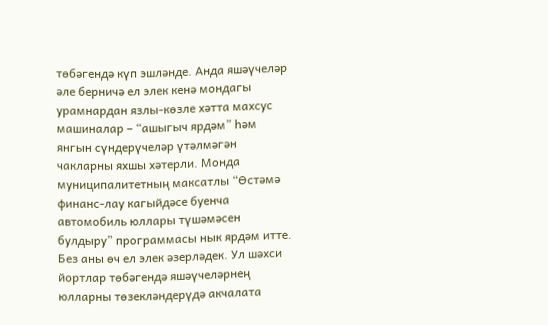төбәгендә күп эшләнде. Анда яшәүчеләр әле берничә ел элек кенә мондагы урамнардан язлы-көзле хәтта махсус машиналар – “ашыгыч ярдәм” һәм янгын сүндерүчеләр үтәлмәгән чакларны яхшы хәтерли. Монда муниципалитетның максатлы “Өстәмә финанс-лау кагыйдәсе буенча автомобиль юллары түшәмәсен булдыру” программасы нык ярдәм итте. Без аны өч ел элек әзерләдек. Ул шәхси йортлар төбәгендә яшәүчеләрнең юлларны төзекләндерүдә акчалата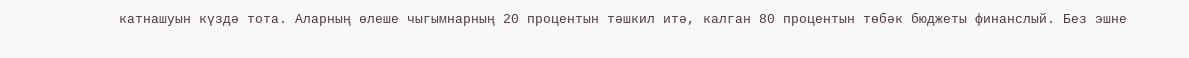катнашуын күздә тота. Аларның өлеше чыгымнарның 20 процентын тәшкил итә, калган 80 процентын төбәк бюджеты финанслый. Без эшне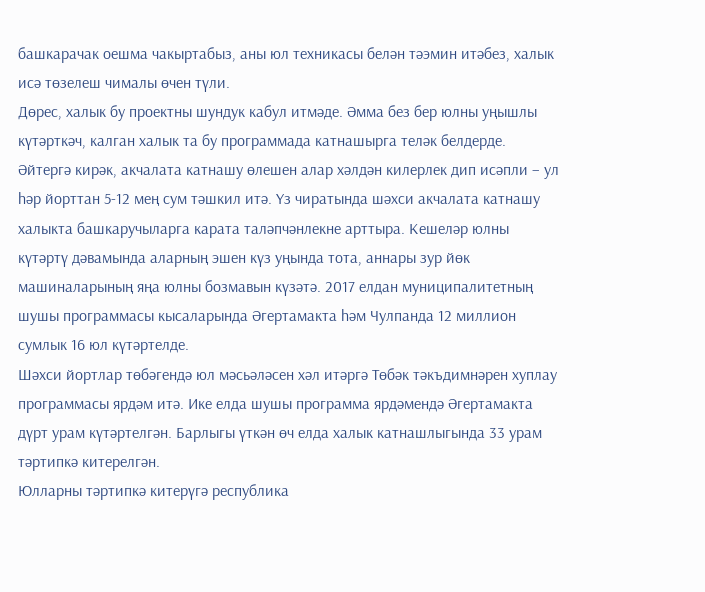башкарачак оешма чакыртабыз, аны юл техникасы белән тәэмин итәбез, халык исә төзелеш чималы өчен түли.
Дөрес, халык бу проектны шундук кабул итмәде. Әмма без бер юлны уңышлы күтәрткәч, калган халык та бу программада катнашырга теләк белдерде. Әйтергә кирәк, акчалата катнашу өлешен алар хәлдән килерлек дип исәпли – ул һәр йорттан 5-12 мең сум тәшкил итә. Үз чиратында шәхси акчалата катнашу халыкта башкаручыларга карата таләпчәнлекне арттыра. Кешеләр юлны күтәртү дәвамында аларның эшен күз уңында тота, аннары зур йөк машиналарының яңа юлны бозмавын күзәтә. 2017 елдан муниципалитетның шушы программасы кысаларында Әгертамакта һәм Чулпанда 12 миллион сумлык 16 юл күтәртелде.
Шәхси йортлар төбәгендә юл мәсьәләсен хәл итәргә Төбәк тәкъдимнәрен хуплау программасы ярдәм итә. Ике елда шушы программа ярдәмендә Әгертамакта дүрт урам күтәртелгән. Барлыгы үткән өч елда халык катнашлыгында 33 урам тәртипкә китерелгән.
Юлларны тәртипкә китерүгә республика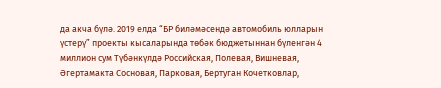да акча бүлә. 2019 елда “БР биләмәсендә автомобиль юлларын үстерү” проекты кысаларында төбәк бюджетыннан бүленгән 4 миллион сум Түбәнкүлдә Российская, Полевая, Вишневая, Әгертамакта Сосновая, Парковая, Бертуган Кочетковлар,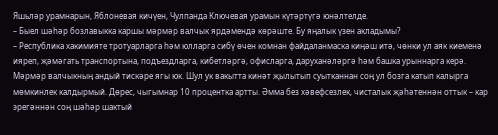Яшьләр урамнарын, Яблоневая кичүен, Чулпанда Ключевая урамын күтәртүгә юнәлтелде.
– Быел шәһәр бозлавыкка каршы мәрмәр валчык ярдәмендә көрәште. Бу яңалык үзен акладымы?
– Республика хакимияте тротуарларга һәм юлларга сибү өчен комнан файдаланмаска киңәш итә, чөнки ул аяк киеменә ияреп, җәмәгать транспортына, подъездларга, кибетләргә, офисларга, даруханәләргә һәм башка урыннарга керә. Мәрмәр валчыкның андый тискәре ягы юк. Шул ук вакытта кинәт җылытып суытканнан соң ул бозга катып калырга мөмкинлек калдырмый. Дөрес, чыгымнар 10 процентка артты. Әмма без хәвефсезлек, чисталык җәһәтеннән оттык – кар эрегәннән соң шәһәр шактый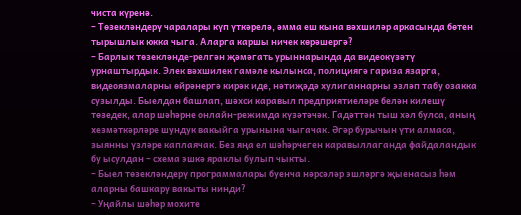чиста күренә.
– Төзекләндерү чаралары күп үткәрелә, әмма еш кына вәхшиләр аркасында бөтен тырышлык юкка чыга. Аларга каршы ничек көрәшергә?
– Барлык төзекләнде-релгән җәмәгать урыннарында да видеокүзәтү урнаштырдык. Элек вәхшилек гамәле кылынса, полициягә гариза язарга, видеоязмаларны өйрәнергә кирәк иде, нәтиҗәдә хулиганнарны эзләп табу озакка сузылды. Быелдан башлап, шәхси каравыл предприятиеләре белән килешү төзедек, алар шәһәрне онлайн-режимда күзәтәчәк. Гадәттән тыш хәл булса, аның хезмәткәрләре шундук вакыйга урынына чыгачак. Әгәр бурычын үти алмаса, зыянны үзләре каплаячак. Без яңа ел шәһәрчеген каравыллаганда файдаландык бу ысулдан – схема эшкә яраклы булып чыкты.
– Быел төзекләндерү программалары буенча нәрсәләр эшләргә җыенасыз һәм аларны башкару вакыты нинди?
– Уңайлы шәһәр мохите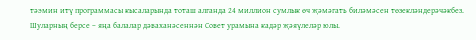тәэмин итү программасы кысаларында тоташ алганда 24 миллион сумлык өч җәмәгать биләмәсен төзекләндерәчәкбез. Шуларның берсе – яңа балалар дәваханәсеннән Совет урамына кадәр җәяүлеләр юлы.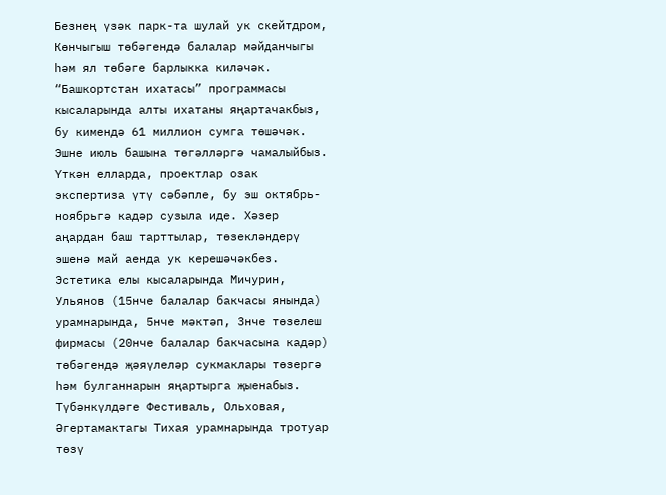Безнең үзәк парк-та шулай ук скейтдром, Көнчыгыш төбәгендә балалар мәйданчыгы һәм ял төбәге барлыкка киләчәк.
“Башкортстан ихатасы” программасы кысаларында алты ихатаны яңартачакбыз, бу кимендә 61 миллион сумга төшәчәк. Эшне июль башына төгәлләргә чамалыйбыз. Үткән елларда, проектлар озак экспертиза үтү сәбәпле, бу эш октябрь-ноябрьгә кадәр сузыла иде. Хәзер аңардан баш тарттылар, төзекләндерү эшенә май аенда ук керешәчәкбез.
Эстетика елы кысаларында Мичурин, Ульянов (15нче балалар бакчасы янында) урамнарында, 5нче мәктәп, 3нче төзелеш фирмасы (20нче балалар бакчасына кадәр) төбәгендә җәяүлеләр сукмаклары төзергә һәм булганнарын яңартырга җыенабыз. Түбәнкүлдәге Фестиваль, Ольховая, Әгертамактагы Тихая урамнарында тротуар төзү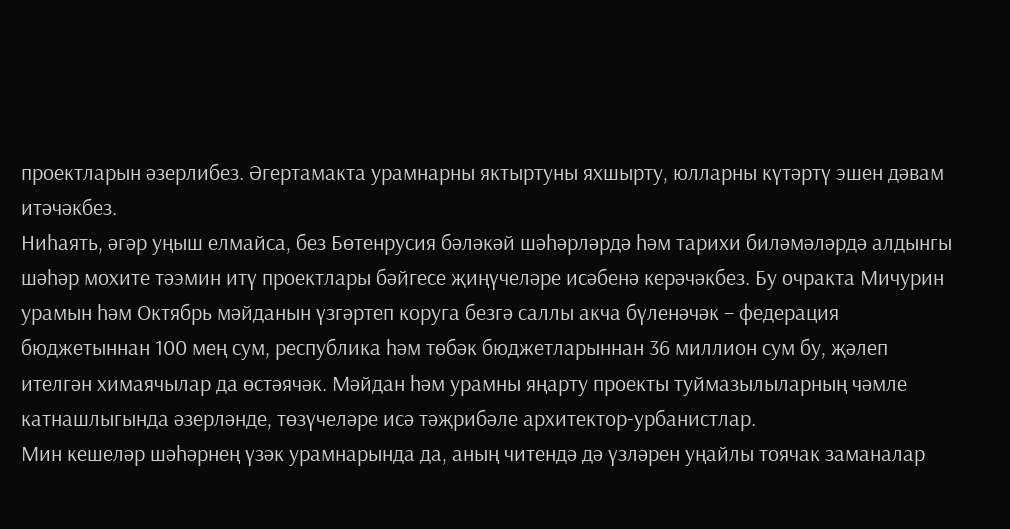проектларын әзерлибез. Әгертамакта урамнарны яктыртуны яхшырту, юлларны күтәртү эшен дәвам итәчәкбез.
Ниһаять, әгәр уңыш елмайса, без Бөтенрусия бәләкәй шәһәрләрдә һәм тарихи биләмәләрдә алдынгы шәһәр мохите тәэмин итү проектлары бәйгесе җиңүчеләре исәбенә керәчәкбез. Бу очракта Мичурин урамын һәм Октябрь мәйданын үзгәртеп коруга безгә саллы акча бүленәчәк – федерация бюджетыннан 100 мең сум, республика һәм төбәк бюджетларыннан 36 миллион сум бу, җәлеп ителгән химаячылар да өстәячәк. Мәйдан һәм урамны яңарту проекты туймазылыларның чәмле катнашлыгында әзерләнде, төзүчеләре исә тәҗрибәле архитектор-урбанистлар.
Мин кешеләр шәһәрнең үзәк урамнарында да, аның читендә дә үзләрен уңайлы тоячак заманалар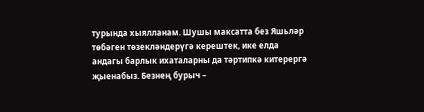турында хыялланам. Шушы максатта без Яшьләр төбәген төзекләндерүгә керештек, ике елда андагы барлык ихаталарны да тәртипкә китерергә җыенабыз. Безнең бурыч –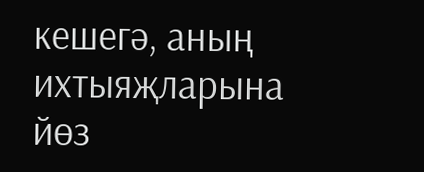кешегә, аның ихтыяҗларына йөз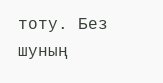тоту. Без шуның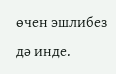өчен эшлибез дә инде.